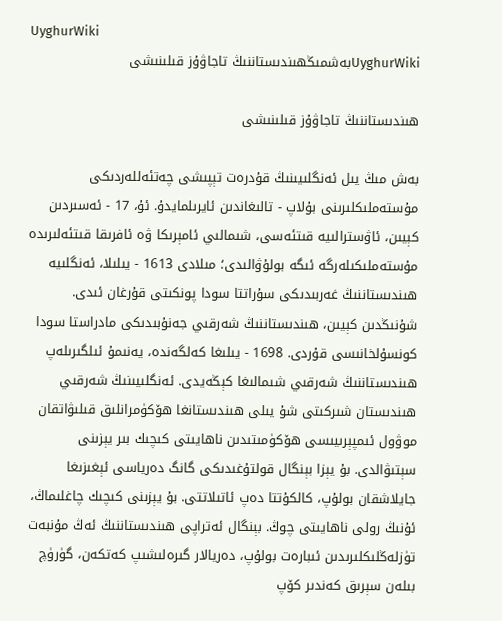UyghurWiki
UyghurWikiبەشمىڭھىندىستاننىڭ تاجاۋۇز قىلىنىشى

ھىندىستاننىڭ تاجاۋۇز قىلىنىشى

بەش مىڭ يىل ئەنگلىيىنىڭ قۇدرەت تېپىشى چەتئەللەردىكى مۇستەملىكلىرىنى بۇلاپ - تالىغاندىن ئايرىلمايدۇ. ئۇ، 17 - ئەسىردىن كېيىن، ئاۋسترالىيە قىتئەسى، شىمالىي ئامېرىكا ۋە ئافرىقا قىتئەلىرىدە مۇستەملىكىلەرگە ئىگە بولۇۋالىدى؛ مىلادى 1613 - يىلىلا، ئەنگلىيە ھىندىستاننىڭ غەربىدىكى سۇراتتا سودا پونكىتى قۇرغان ئىدى. شۇنىڭدىن كېيىن، ھىندىستاننىڭ شەرقىي جەنۇبىدىكى مادراستا سودا كونسۇلخانىسى قۇردى. 1698 - يىلىغا كەلگەندە، يەنىمۇ ئىلگىرىلەپ ھىندىستاننىڭ شەرقىي شىمالىغا كېڭەيدى. ئەنگلىيىنىڭ شەرقىي ھىندىستان شىركىتى شۇ يىلى ھىندىستانغا ھۆكۈمرانلىق قىلىۋاتقان موۋول ئىمپېرىيىسى ھۆكۈمىتىدىن ناھايىتى كىچىك بىر يېزىنى سېتىۋالدى. بۇ يېزا بېنگال قولتۇغىدىكى گانگ دەرياسى ئېغىزىغا جايلاشقان بولۇپ، كالكۇتتا دەپ ئاتىلاتتى. بۇ يېزىنى كىچىك چاغلىماڭ، ئۇنىڭ رولى ناھايىتى چوڭ. بېنگال ئەتراپى ھىندىستاننىڭ ئەڭ مۇنبەت تۈزلەڭلىكلىرىدىن ئىبارەت بولۇپ، دەريالار گىرەلىشىپ كەتكەن، گۈرۈچ بىلەن سېرىق كەندىر كۆپ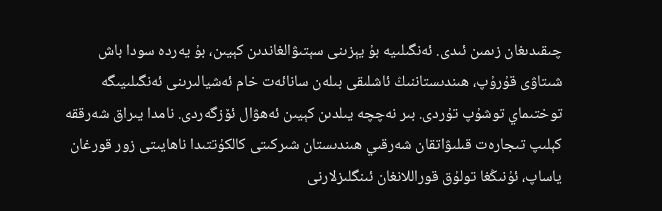چىقىدىغان زىمىن ئىدى. ئەنگىلىيە بۇ يېزىنى سېتىۋالغاندىن كېيىن، بۇ يەردە سودا باش شىتاۋى قۇرۇپ، ھىندىستاننىڭ ئاشلىقى بىلەن سانائەت خام ئەشيالىرىنى ئەنگىلىيىگە توختىماي توشۇپ تۇردى. بىر نەچچە يىلدىن كېيىن ئەھۋال ئۆزگەردى. نامدا يىراق شەرققە كېلىپ تىجارەت قىلىۋاتقان شەرقىي ھىندىستان شىركىتى كالكۇتتىدا ناھايىتى زور قورغان ياساپ، ئۇنىڭغا تولۇق قوراللانغان ئىنگلىزلارنى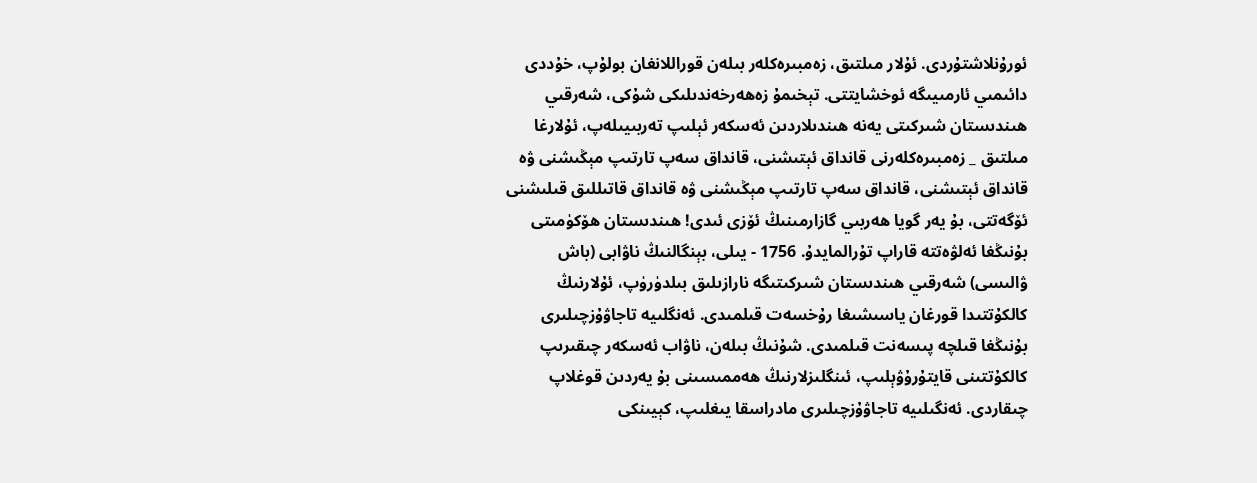ئورۇنلاشتۇردى. ئۇلار مىلتىق، زەمبىرەكلەر بىلەن قوراللانغان بولۇپ، خۇددى دائىمىي ئارمىيىگە ئوخشايتتى. تېخىمۇ زەھەرخەندىلىكى شۇكى، شەرقىي ھىندىستان شىركىتى يەنە ھىندىلاردىن ئەسكەر ئېلىپ تەربىيىلەپ، ئۇلارغا مىلتىق _ زەمبىرەكلەرنى قانداق ئېتىشنى، قانداق سەپ تارتىپ مېڭىشنى ۋە قانداق ئېتىشنى، قانداق سەپ تارتىپ مېڭىشنى ۋە قانداق قاتىللىق قىلىشنى ئۆگەتتى، بۇ يەر گويا ھەربىي گازارمىنىڭ ئۆزى ئىدى! ھىندىستان ھۆكۈمىتى بۇنىڭغا ئەلۋەتتە قاراپ تۇرالمايدۇ. 1756 - يىلى، بېنگالنىڭ ناۋابى (باش ۋالىسى) شەرقىي ھىندىستان شىركىتىگە نارازىلىق بىلدۈرۈپ، ئۇلارنىڭ كالكۇتتىدا قورغان ياسىشىغا رۇخسەت قىلمىدى. ئەنگلىيە تاجاۋۇزچىلىرى بۇنىڭغا قىلچە پىسەنت قىلمىدى. شۇنىڭ بىلەن، ناۋاب ئەسكەر چىقىرىپ كالكۇتتىنى قايتۇرۇۋېلىپ، ئىنگلىزلارنىڭ ھەممىسىنى بۇ يەردىن قوغلاپ چىقاردى. ئەنگىلىيە تاجاۋۇزچىلىرى مادراسقا يىغلىپ، كېيىنكى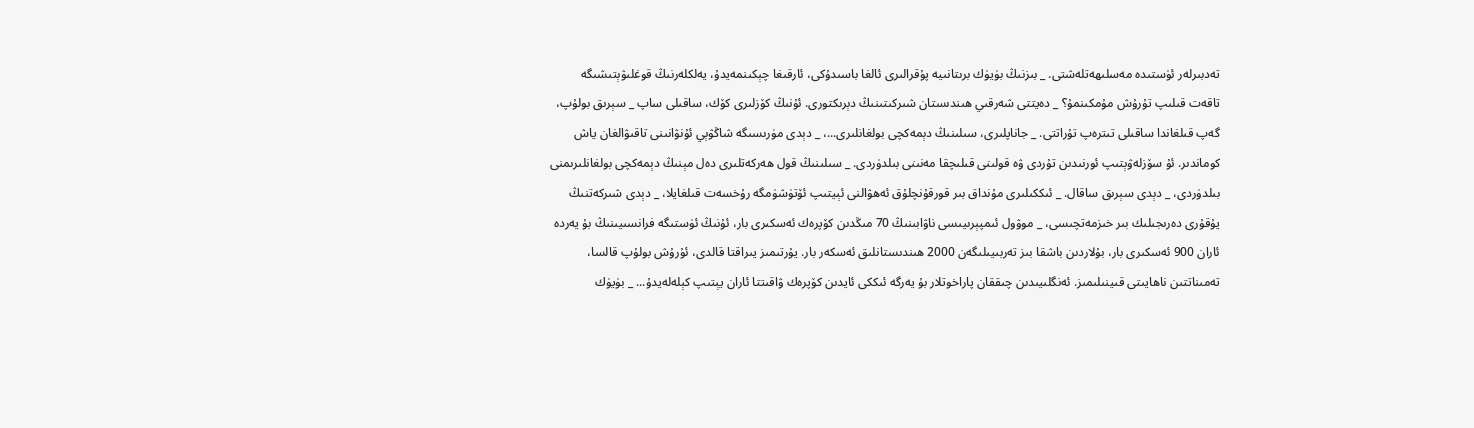تەدبىرلەر ئۈستىدە مەسلىھەتلەشتى. _ بىزنىڭ بۈيۈك برىتانىيە پۇقرالىرى ئالغا باسىدۇكى، ئارقىغا چېكىنمەيدۇ، يەلكلەرنىڭ قوغلىۋېتىشىگە تاقەت قىلىپ تۇرۇش مۇمكىنمۇ؟ _ دەيتتى شەرقىي ھىندىستان شىركىتىنىڭ دېرىكتورى. ئۇنىڭ كۆزلىرى كۆك، ساقىلى ساپ _ سېرىق بولۇپ، گەپ قىلغاندا ساقىلى تىترەپ تۇراتتى. _ جاناپلىرى، سىلىنىڭ دېمەكچى بولغانلىرى...، _ دېدى مۈرىسىگە شاڭۋېي ئۇنۋانىنى تاقىۋالغان ياش كوماندىر. ئۇ سۆزلەۋېتىپ ئورنىدىن تۇردى ۋە قولىنى قىلىچقا مەنىنى بىلدۈردى. _ سىلىنىڭ قول ھەركەتلىرى دەل مېنىڭ دېمەكچى بولغانلىرىمنى بىلدۈردى، _ دېدى سېرىق ساقال. _ ئىككىلىرى مۇنداق بىر قورقۇنچلۇق ئەھۋالنى ئېيتىپ ئۆتۈشۈمگە رۇخسەت قىلغايلا، _ دېدى شىركەتنىڭ يۇقۇرى دەرىجىلىك بىر خىزمەتچىسى، _ موۋول ئىمپېرىيىسى ناۋابىنىڭ 70 مىڭدىن كۆپرەك ئەسكىرى بار، ئۇنىڭ ئۈستىگە فرانسىيىنىڭ بۇ يەردە ئاران 900 ئەسكىرى بار، بۇلاردىن باشقا بىز تەربىيىلىگەن 2000 ھىندىستانلىق ئەسكەر بار. يۇرتىمىز يىراقتا قالدى، ئۇرۇش بولۇپ قالسا، تەمىناتتىن ناھايىتى قىينىلىمىز. ئەنگلىيىدىن چىققان پاراخوتلار بۇ يەرگە ئىككى ئايدىن كۆپرەك ۋاقىتتا ئاران يېتىپ كېلەلەيدۇ... _ بۈيۈك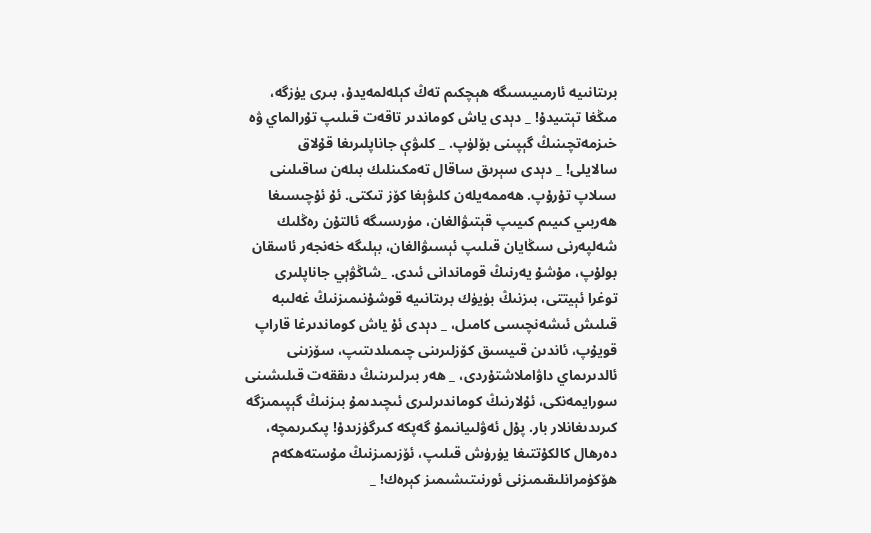برىتانىيە ئارمىيىسىگە ھېچكىم تەڭ كېلەلمەيدۇ، بىرى يۈزگە، مىڭغا تېتىيدۇ! _ دېدى ياش كوماندىر تاقەت قىلىپ تۇرالماي ۋە خىزمەتچىنىڭ گېپىنى بۆلۈپ. _ كلىۋې جاناپلىرىغا قۇلاق سالايلى! _ دېدى سېرىق ساقال تەمكىنلىك بىلەن ساقىلىنى سىلاپ تۇرۇپ. ھەممەيلەن كلىۋېغا كۆز تىكتى. ئۇ ئۇچىسىغا ھەربىي كىيىم كىيىپ قېتىۋالغان، مۈرىسىگە ئالتۇن رەڭلىك شەلپەرنى سىڭايان قىلىپ ئېسىۋالغان، بېلىگە خەنجەر ئاسقان بولۇپ، مۇشۇ يەرنىڭ قوماندانى ئىدى. _شاڭۋېي جاناپلىرى توغرا ئېيتتى، بىزنىڭ بۈيۈك برىتانىيە قوشۇنىمىزنىڭ غەلىبە قىلىش ئىشەنچىسى كامىل، _ دېدى ئۇ ياش كوماندىرغا قاراپ قويۇپ، ئاندىن قىيسىق كۆزلىرىنى چىمىلدىتىپ، سۆزىنى ئالدىرىماي داۋاملاشتۇردى، _ ھەر بىرلىرىنىڭ دىققەت قىلىشىنى سورايمەنكى، ئۇلارنىڭ كوماندىرلىرى ئىچىدىمۇ بىزنىڭ گېپىمىزگە كىرىدىغانلار بار. پۇل ئەۋلىيانىمۇ گەپكە كىرگۈزىدۇ! پىكىرىمچە، دەرھال كالكۇتتىغا يۈرۈش قىلىپ، ئۆزىمىزنىڭ مۇستەھكەم ھۆكۈمرانلىقىمىزنى ئورنىتىشىمىز كېرەك! _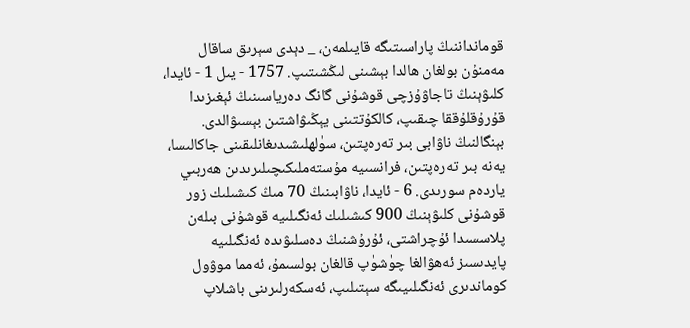قومانداننىڭ پاراسىتىگە قايىلمەن، _ دېدى سېرىق ساقال مەمنۇن بولغان ھالدا بېشىنى لىڭشىتىپ. 1757 - يىل 1 - ئايدا، كلىۋېنىڭ تاجاۋۇزچى قوشۇنى گانگ دەرياسىنىڭ ئېغىزىدا قۇرۇقلۇققا چىقىپ، كالكۇتتىنى يېڭىۋاشتىن بېسىۋالدى. بېنگالنىڭ ناۋابى بىر تەرەپتىن، سۈلھلىشىدىغانلىقىنى جاكالىسا، يەنە بىر تەرەپتىن، فرانسىيە مۇستەملىكىچىلىرىدىن ھەربىي ياردەم سورىدى. 6 - ئايدا، ناۋابىنىڭ 70 مىڭ كىشىلىك زور قوشۇنى كلىۋېنىڭ 900 كىشىلىك ئەنگىلىيە قوشۇنى بىلەن پلاسسىدا ئۇچراشتى، ئۇرۇشنىڭ دەسلىۋىدە ئەنگىلىيە پايدىسىز ئەھۋالغا چۈشۈپ قالغان بولسىمۇ، ئەمما موۋول كوماندىرى ئەنگىلىيىگە سېتىلىپ، ئەسكەرلىرىنى باشلاپ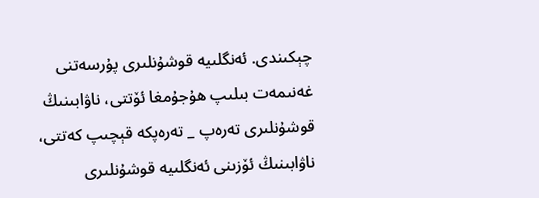چېكىندى. ئەنگلىيە قوشۇنلىرى پۇرسەتنى غەنىمەت بىلىپ ھۇجۇمغا ئۆتتى، ناۋابىنىڭ قوشۇنلىرى تەرەپ _ تەرەپكە قېچىپ كەتتى، ناۋابىنىڭ ئۆزىنى ئەنگلىيە قوشۇنلىرى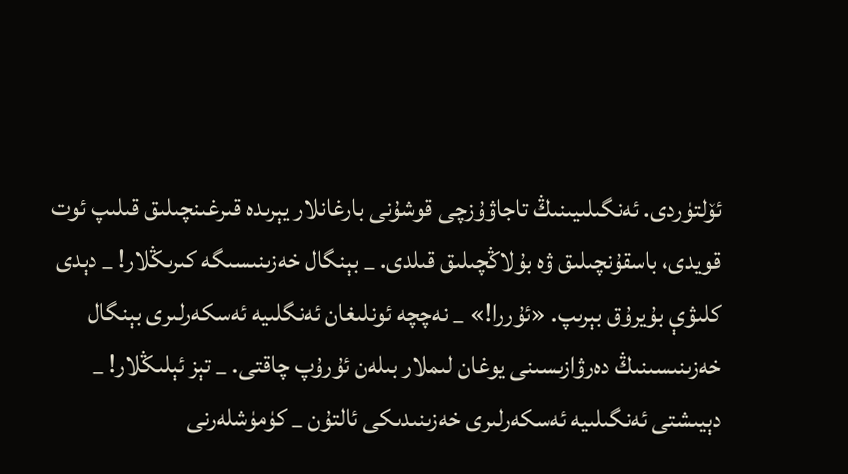ئۆلتۈردى. ئەنگىلىيىنىڭ تاجاۋۇزچى قوشۇنى بارغانلار يېرىدە قىرغىنچىلىق قىلىپ ئوت قويدى، باسقۇنچىلىق ۋە بۇلاڭچىلىق قىلدى. _ بېنگال خەزىنىسىگە كىرىڭلار! _ دېدى كلىۋې بۇيرۇق بېرىپ. «ئۇررا!» _ نەچچە ئونلىغان ئەنگلىيە ئەسكەرلىرى بېنگال خەزىنىسىنىڭ دەرۋازىسىنى يوغان لىملار بىلەن ئۇرۇپ چاقتى. _ تېز ئېلىڭلار! _ دېيىشتى ئەنگىلىيە ئەسكەرلىرى خەزىنىدىكى ئالتۇن _ كۈمۈشلەرنى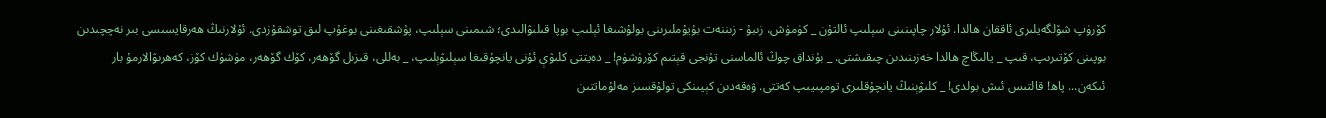كۆرۈپ شۆلگەيلىرى ئاققان ھالدا. ئۇلار چاپىنىنى سېلىپ ئالتۇن _ كۈمۈش، زىبۇ - زىننەت بۇيۇملىرىنى بولۇشىغا ئېلىپ بوپا قىلىۋالىدى؛ شىمىنى سېلىپ، پۇشقىغىنى بوغۇپ لىق توشقۇزدى. ئۇلارنىڭ ھەرقايسىسى بىر نەچچىدىن بوپىنى كۆتىرىپ، قىپ _ يالىڭاچ ھالدا خەزىنىدىن چىقىشتى. _ بۇنداق چوڭ ئالماسنى تۇنجى قېتىم كۆرۈشۈم! _ دەيتتى كلىۋې ئۇنى يانچۇقىغا سېلىۋېلىپ، _ بەللى، قىزىل گۆھەر، كۆك گۆھەر، مۈشۈك كۆز، كەھرىۋالارمۇ بار ئىكەن... پاھ! قالتىس ئىش بولدى! _ كلىۋېنىڭ يانچۇقلىرى تومپىيىپ كەتتى. ۋەقەدىن كېيىنكى تولۇقسىز مەلۇماتتىن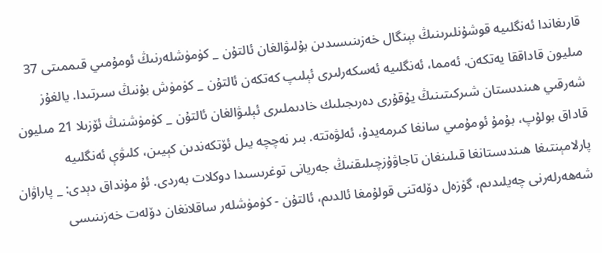قارىغاندا ئەنگلىيە قوشۇنلىرىنىڭ بېنگال خەزىنىسىدىن بۇلىۋالغان ئالتۇن _ كۈمۈشلەرنىڭ ئومۇمىي قىممىتى 37 مىليون قاداققا يەتكەن. ئەمما، ئەنگلىيە ئەسكەرلىرى ئېلىپ كەتكەن ئالتۇن _ كۈمۈش بۇنىڭ سىرتىدا. يالغۇز شەرقىي ھىندىستان شىركىتىنىڭ يۇقۇرى دەرىجىلىك خادىملىرى ئېلىۋالغان ئالتۇن _ كۈمۈشنىڭ ئۆزىلا 21 مىليون قاداق بولۇپ، بۇمۇ ئومۇمىي سانغا كىرمەيدۇ، ئەلۋەتتە. بىر نەچچە يىل ئۆتكەندىن كېيىن، كلىۋې ئەنگلىيە پارلامېنتىغا ھىندىستانغا قىلىنغان تاجاۋۇزچىلىقنىڭ جەريانى توغرىسىدا دوكلات بەردى. ئۇ مۇنداق دېدى: _ پاراۋان شەھەرلەرنى چەيلىدىم، گۈزەل دۆلەتنى قولۇمغا ئالدىم، ئالتۇن - كۈمۈشلەر ساقلانغان دۆلەت خەزىنىسى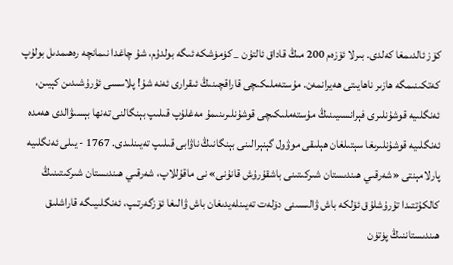كۆز ئالدىمغا كەلدى. بىرلا ئۆزەم 200 مىڭ قاداق ئالتۇن _ كۈمۈشكە ئىگە بولدۇم، شۇ چاغدا نىمانچە رەھىمدىل بولۇپ كەتكىنىمگە ھازىر ناھايىتى ھەيرانمەن. مۇستەملىكىچى قاراقچىنىڭ ئىقرارى ئەنە شۇ! پلاسسى ئۇرۇشىدىن كېيىن، ئەنگلىيە قوشۇنلىرى فېرانسىيىنىڭ مۇستەملىكىچى قوشۇنلىرىنىمۇ مەغلۇپ قىلىپ بېنگالنى تەنھا بېسىۋالدى ھەمدە ئەنگلىيە قوشۇنلىرىغا سېتىلغان ھېلىقى موۋول گېنېرالىنى بېنگانىڭ ناۋابى قىلىپ تەيىنلىدى. 1767 - يىلى ئەنگلىيە پارلامېنتى «شەرقىي ھىندىستان شىركىتىنى باشقۇرۇش قانۇنى» نى ماقۇللاپ، شەرقىي ھىندىستان شىركىتىنىڭ كالكۇتتىدا تۇرۇشلۇق ئۆلكە باش ۋالىسىنى دۆلەت تەيىنلەيدىغان باش ۋالىغا ئۆزگەرتىپ، ئەنگلىيىگە قاراشلىق ھىندىستاننىڭ پۈتۈن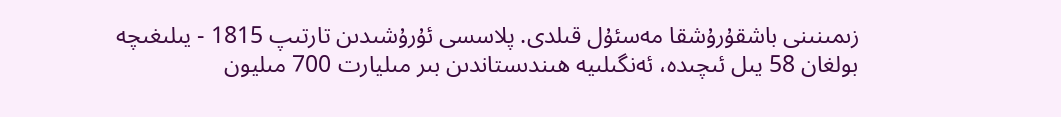زىمىنىنى باشقۇرۇشقا مەسئۇل قىلدى. پلاسسى ئۇرۇشىدىن تارتىپ 1815 - يىلىغىچە بولغان 58 يىل ئىچىدە، ئەنگىلىيە ھىندىستاندىن بىر مىليارت 700 مىليون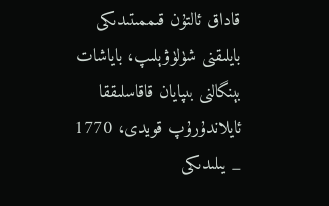قاداق ئالتۇن قىممىتىدىكى بايلىقنى شۈلۈۋېلىپ، باياشات بېنگالنى بىپايان قاقاسلىققا ئايلاندۇرۇپ قويدى، 1770 _ يىلىدىكى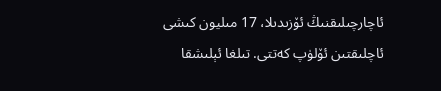ئاچارچىلىقنىڭ ئۆزىدىلا، 17 مىليون كىشى ئاچلىقتىن ئۆلۈپ كەتتى. تىلغا ئېلىشقا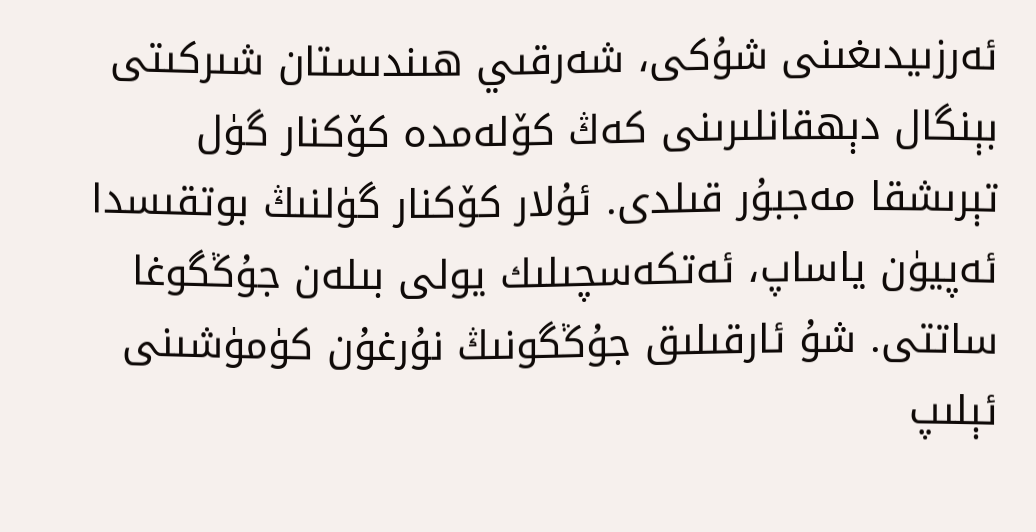ئەرزىيدىغىنى شۇكى، شەرقىي ھىندىستان شىركىتى بېنگال دېھقانلىرىنى كەڭ كۆلەمدە كۆكنار گۈل تېرىشقا مەجبۇر قىلدى. ئۇلار كۆكنار گۈلنىڭ بوتقىسدا ئەپيۈن ياساپ، ئەتكەسچىلىك يولى بىلەن جۇڭگوغا ساتتى. شۇ ئارقىلىق جۇڭگونىڭ نۇرغۇن كۈمۈشىنى ئېلىپ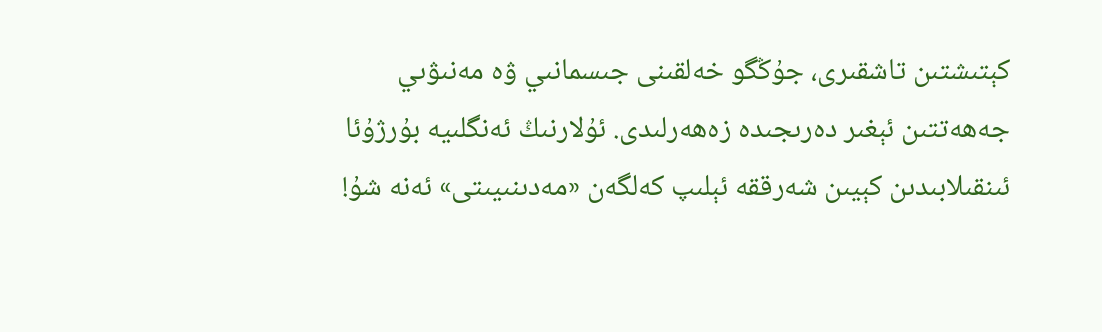كېتىشتىن تاشقىرى، جۇڭگو خەلقىنى جىسمانىي ۋە مەنىۋىي جەھەتتىن ئېغىر دەرىجىدە زەھەرلىدى. ئۇلارنىڭ ئەنگلىيە بۇرژۇئا ئىنقىلابىدىن كېيىن شەرققە ئېلىپ كەلگەن «مەدىنىيىتى» ئەنە شۇ!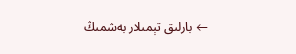← بارلىق تېمىلار بەشمىڭ